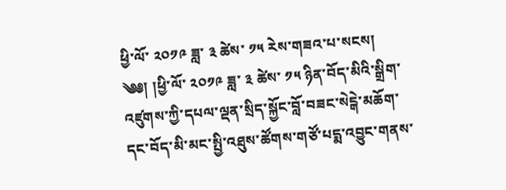ཕྱི་ལོ་ ༢༠༡༩ ཟླ་ ༣ ཚེས་ ༡༥ རེས་གཟའ་པ་སངས།
༄༅། །ཕྱི་ལོ་ ༢༠༡༩ ཟླ་ ༣ ཚེས་ ༡༥ ཉིན་བོད་མིའི་སྒྲིག་འཛུགས་ཀྱི་དཔལ་ལྡན་སྲིད་སྐྱོང་བློ་བཟང་སེངྒེ་མཆོག་དང་བོད་མི་མང་སྤྱི་འཐུས་ཚོགས་གཙོ་པདྨ་འབྱུང་གནས་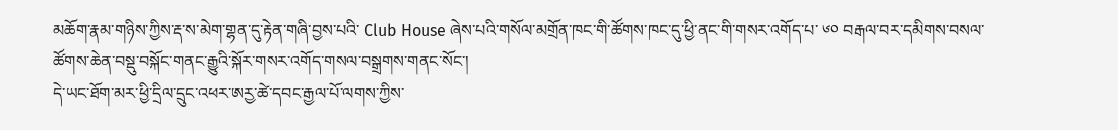མཆོག་རྣམ་གཉིས་ཀྱིས་རྡ་ས་མེག་གྷན་དུ་རྟེན་གཞི་བྱས་པའི་ Club House ཞེས་པའི་གསོལ་མགྲོན་ཁང་གི་ཚོགས་ཁང་དུ་ཕྱི་ནང་གི་གསར་འགོད་པ་ ༦༠ བརྒལ་བར་དམིགས་བསལ་ཚོགས་ཆེན་བསྡུ་བསྐོང་གནང་རྒྱུའི་སྐོར་གསར་འགོད་གསལ་བསྒྲགས་གནང་སོང་།
དེ་ཡང་ཐོག་མར་ཕྱི་དྲིལ་དྲུང་འཕར་ཨརྱ་ཚེ་དབང་རྒྱལ་པོ་ལགས་ཀྱིས་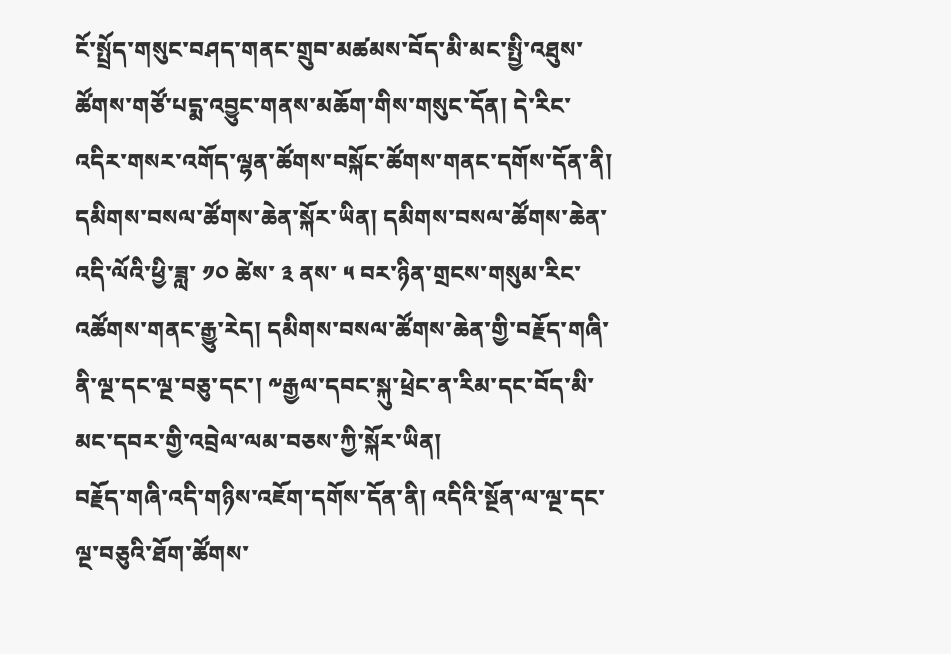ངོ་སྤྲོད་གསུང་བཤད་གནང་གྲུབ་མཚམས་བོད་མི་མང་སྤྱི་འཐུས་ཚོགས་གཙོ་པདྨ་འབྱུང་གནས་མཆོག་གིས་གསུང་དོན། དེ་རིང་འདིར་གསར་འགོད་ལྷན་ཚོགས་བསྐོང་ཚོགས་གནང་དགོས་དོན་ནི། དམིགས་བསལ་ཚོགས་ཆེན་སྐོར་ཡིན། དམིགས་བསལ་ཚོགས་ཆེན་འདི་ལོའི་ཕྱི་ཟླ་ ༡༠ ཚེས་ ༣ ནས་ ༥ བར་ཉིན་གྲངས་གསུམ་རིང་འཚོགས་གནང་རྒྱུ་རེད། དམིགས་བསལ་ཚོགས་ཆེན་གྱི་བརྗོད་གཞི་ནི་ལྔ་དང་ལྔ་བཅུ་དང་། ༸རྒྱལ་དབང་སྐུ་ཕྲེང་ན་རིམ་དང་བོད་མི་མང་དབར་གྱི་འབྲེལ་ལམ་བཅས་ཀྱི་སྐོར་ཡིན།
བརྗོད་གཞི་འདི་གཉིས་འཇོག་དགོས་དོན་ནི། འདིའི་སྔོན་ལ་ལྔ་དང་ལྔ་བཅུའི་ཐོག་ཚོགས་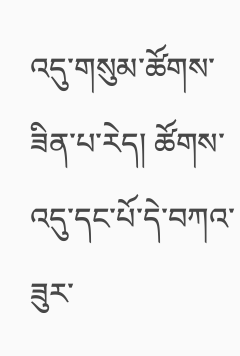འདུ་གསུམ་ཚོགས་ཟིན་པ་རེད། ཚོགས་འདུ་དང་པོ་དེ་བཀའ་ཟུར་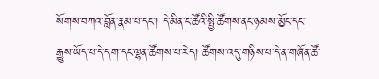སོགས་བཀའ་བློན་རྣམ་པ་དང་། དེ་མིན་ང་ཚོའི་སྤྱི་ཚོགས་ནང་ཉམས་མྱོང་དང་རྒྱུས་ཡོད་པ་དེ་དག་དང་ལྷན་ཚོགས་པ་རེད། ཚོགས་འདུ་གཉིས་པ་དེ་ན་གཞོན་ཚོ་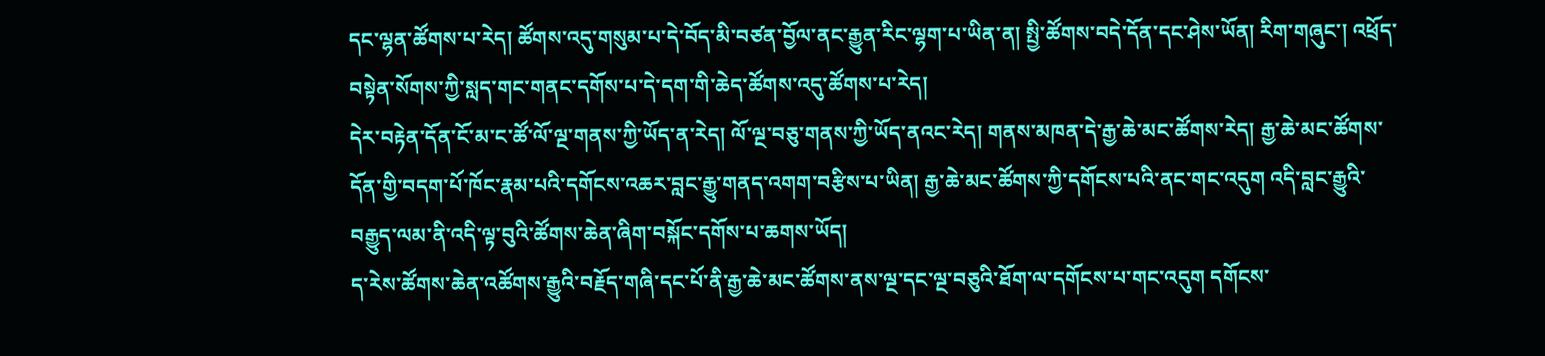དང་ལྷན་ཚོགས་པ་རེད། ཚོགས་འདུ་གསུམ་པ་དེ་བོད་མི་བཙན་བྱོལ་ནང་རྒྱུན་རིང་ལྷག་པ་ཡིན་ན། སྤྱི་ཚོགས་བདེ་དོན་དང་ཤེས་ཡོན། རིག་གཞུང་། འཕྲོད་བསྟེན་སོགས་ཀྱི་སླད་གང་གནང་དགོས་པ་དེ་དག་གི་ཆེད་ཚོགས་འདུ་ཚོགས་པ་རེད།
དེར་བརྟེན་དོན་ངོ་མ་ང་ཚོ་ལོ་ལྔ་གནས་ཀྱི་ཡོད་ན་རེད། ལོ་ལྔ་བཅུ་གནས་ཀྱི་ཡོད་ནའང་རེད། གནས་མཁན་དེ་རྒྱ་ཆེ་མང་ཚོགས་རེད། རྒྱ་ཆེ་མང་ཚོགས་དོན་གྱི་བདག་པོ་ཁོང་རྣམ་པའི་དགོངས་འཆར་བླང་རྒྱུ་གནད་འགག་བརྩིས་པ་ཡིན། རྒྱ་ཆེ་མང་ཚོགས་ཀྱི་དགོངས་པའི་ནང་གང་འདུག འདི་བླང་རྒྱུའི་བརྒྱུད་ལམ་ནི་འདི་ལྟ་བུའི་ཚོགས་ཆེན་ཞིག་བསྐོང་དགོས་པ་ཆགས་ཡོད།
ད་རེས་ཚོགས་ཆེན་འཚོགས་རྒྱུའི་བརྗོད་གཞི་དང་པོ་ནི་རྒྱ་ཆེ་མང་ཚོགས་ནས་ལྔ་དང་ལྔ་བཅུའི་ཐོག་ལ་དགོངས་པ་གང་འདུག དགོངས་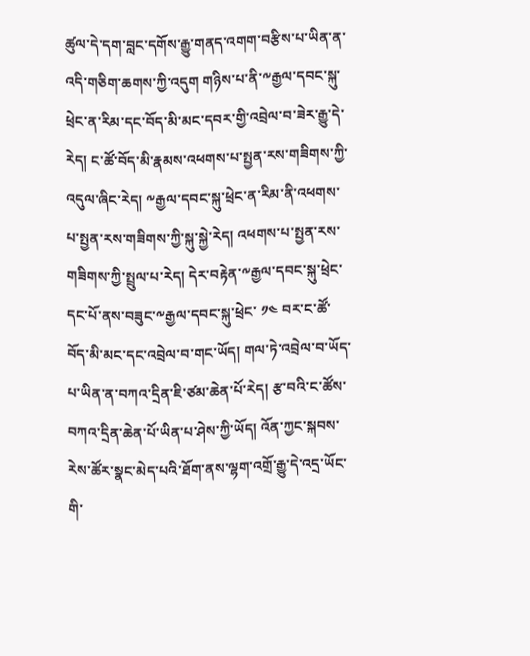ཚུལ་དེ་དག་བླང་དགོས་རྒྱུ་གནད་འགག་བརྩིས་པ་ཡིན་ན་འདི་གཅིག་ཆགས་ཀྱི་འདུག གཉིས་པ་ནི་༸རྒྱལ་དབང་སྐུ་ཕྲེང་ན་རིམ་དང་བོད་མི་མང་དབར་གྱི་འབྲེལ་བ་ཟེར་རྒྱུ་དེ་རེད། ང་ཚོ་བོད་མི་རྣམས་འཕགས་པ་སྤྱན་རས་གཟིགས་ཀྱི་འདུལ་ཞིང་རེད། ༸རྒྱལ་དབང་སྐུ་ཕྲེང་ན་རིམ་ནི་འཕགས་པ་སྤྱན་རས་གཟིགས་ཀྱི་སྐུ་སྐྱེ་རེད། འཕགས་པ་སྤྱན་རས་གཟིགས་ཀྱི་སྤྲུལ་པ་རེད། དེར་བརྟེན་༸རྒྱལ་དབང་སྐུ་ཕྲེང་དང་པོ་ནས་བཟུང་༸རྒྱལ་དབང་སྐུ་ཕྲེང་ ༡༤ བར་ང་ཚོ་བོད་མི་མང་དང་འབྲེལ་བ་གང་ཡོད། གལ་ཏེ་འབྲེལ་བ་ཡོད་པ་ཡིན་ན་བཀའ་དྲིན་ཇི་ཙམ་ཆེན་པོ་རེད། རྩ་བའི་ང་ཚོས་བཀའ་དྲིན་ཆེན་པོ་ཡིན་པ་ཤེས་ཀྱི་ཡོད། འོན་ཀྱང་སྐབས་རེས་ཚོར་སྣང་མེད་པའི་ཐོག་ནས་ལྷག་འགྲོ་རྒྱུ་དེ་འདྲ་ཡོང་གི་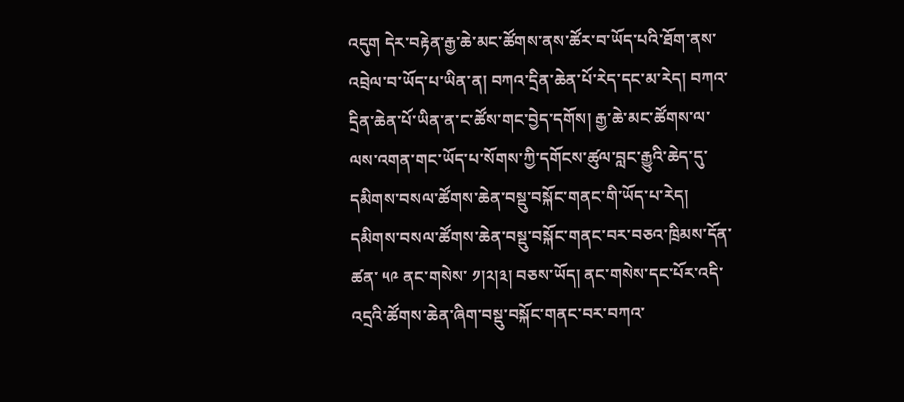འདུག དེར་བརྟེན་རྒྱ་ཆེ་མང་ཚོགས་ནས་ཚོར་བ་ཡོད་པའི་ཐོག་ནས་འབྲེལ་བ་ཡོད་པ་ཡིན་ན། བཀའ་དྲིན་ཆེན་པོ་རེད་དང་མ་རེད། བཀའ་དྲིན་ཆེན་པོ་ཡིན་ན་ང་ཚོས་གང་བྱེད་དགོས། རྒྱ་ཆེ་མང་ཚོགས་ལ་ལས་འགན་གང་ཡོད་པ་སོགས་ཀྱི་དགོངས་ཚུལ་བླང་རྒྱུའི་ཆེད་དུ་དམིགས་བསལ་ཚོགས་ཆེན་བསྡུ་བསྐོང་གནང་གི་ཡོད་པ་རེད། དམིགས་བསལ་ཚོགས་ཆེན་བསྡུ་བསྐོང་གནང་བར་བཅའ་ཁྲིམས་དོན་ཚན་ ༥༩ ནང་གསེས་ ༡།༢།༣། བཅས་ཡོད། ནང་གསེས་དང་པོར་འདི་འདྲའི་ཚོགས་ཆེན་ཞིག་བསྡུ་བསྐོང་གནང་བར་བཀའ་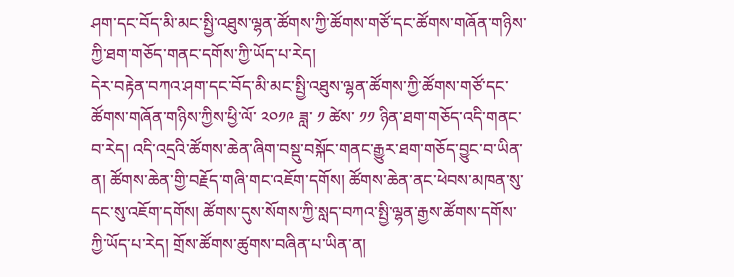ཤག་དང་བོད་མི་མང་སྤྱི་འཐུས་ལྷན་ཚོགས་ཀྱི་ཚོགས་གཙོ་དང་ཚོགས་གཞོན་གཉིས་ཀྱི་ཐག་གཅོད་གནང་དགོས་ཀྱི་ཡོད་པ་རེད།
དེར་བརྟེན་བཀའ་ཤག་དང་བོད་མི་མང་སྤྱི་འཐུས་ལྷན་ཚོགས་ཀྱི་ཚོགས་གཙོ་དང་ཚོགས་གཞོན་གཉིས་ཀྱིས་ཕྱི་ལོ་ ༢༠༡༩ ཟླ་ ༡ ཚེས་ ༡༡ ཉིན་ཐག་གཅོད་འདི་གནང་བ་རེད། འདི་འདྲའི་ཚོགས་ཆེན་ཞིག་བསྡུ་བསྐོང་གནང་རྒྱུར་ཐག་གཅོད་བྱུང་བ་ཡིན་ན། ཚོགས་ཆེན་གྱི་བརྗོད་གཞི་གང་འཇོག་དགོས། ཚོགས་ཆེན་ནང་ཕེབས་མཁན་སུ་དང་སུ་འཇོག་དགོས། ཚོགས་དུས་སོགས་ཀྱི་སླད་བཀའ་སྤྱི་ལྷན་རྒྱས་ཚོགས་དགོས་ཀྱི་ཡོད་པ་རེད། གྲོས་ཚོགས་ཚུགས་བཞིན་པ་ཡིན་ན།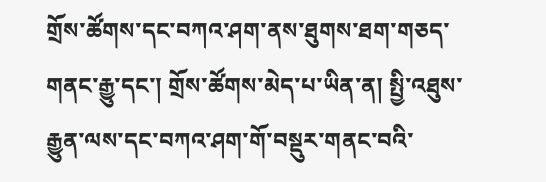གྲོས་ཚོགས་དང་བཀའ་ཤག་ནས་ཐུགས་ཐག་གཅད་གནང་རྒྱུ་དང་། གྲོས་ཚོགས་མེད་པ་ཡིན་ན། སྤྱི་འཐུས་རྒྱུན་ལས་དང་བཀའ་ཤག་གོ་བསྡུར་གནང་བའི་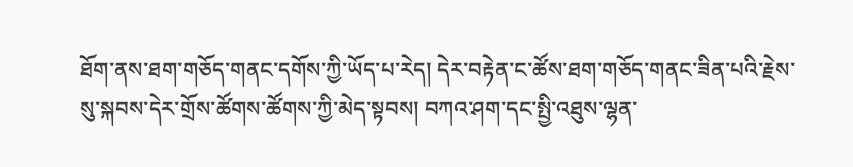ཐོག་ནས་ཐག་གཅོད་གནང་དགོས་ཀྱི་ཡོད་པ་རེད། དེར་བརྟེན་ང་ཚོས་ཐག་གཅོད་གནང་ཟིན་པའི་རྗེས་སུ་སྐབས་དེར་གྲོས་ཚོགས་ཚོགས་ཀྱི་མེད་སྟབས། བཀའ་ཤག་དང་སྤྱི་འཐུས་ལྷན་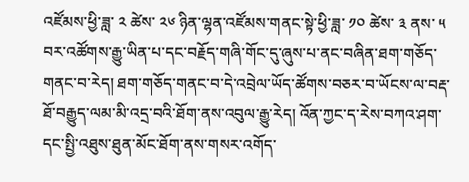འཛོམས་ཕྱི་ཟླ་ ༢ ཚེས་ ༢༦ ཉིན་ལྷན་འཛོམས་གནང་སྟེ་ཕྱི་ཟླ་ ༡༠ ཚེས་ ༣ ནས་ ༥ བར་འཚོགས་རྒྱུ་ཡིན་པ་དང་བརྗོད་གཞི་གོང་དུ་ཞུས་པ་ནང་བཞིན་ཐག་གཅོད་གནང་བ་རེད། ཐག་གཅོད་གནང་བ་དེ་འབྲེལ་ཡོད་ཚོགས་བཅར་བ་ཡོངས་ལ་བརྡ་ཐོ་བརྒྱུད་ལམ་མི་འདྲ་བའི་ཐོག་ནས་འབུལ་རྒྱུ་རེད། འོན་ཀྱང་ད་རེས་བཀའ་ཤག་དང་སྤྱི་འཐུས་ཐུན་མོང་ཐོག་ནས་གསར་འགོད་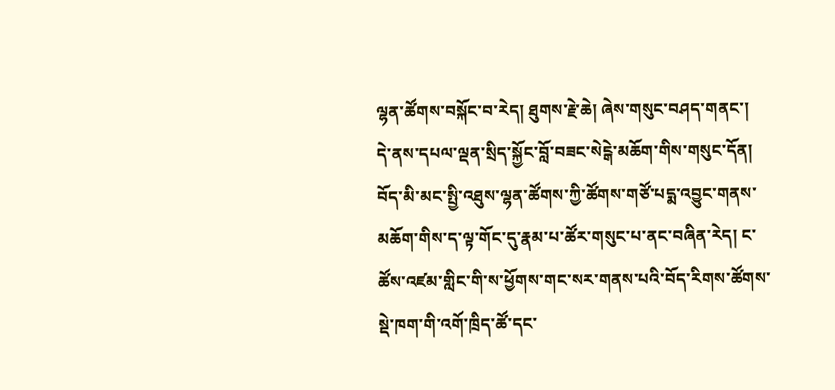ལྷན་ཚོགས་བསྐོང་བ་རེད། ཐུགས་རྗེ་ཆེ། ཞེས་གསུང་བཤད་གནང་།
དེ་ནས་དཔལ་ལྡན་སྲིད་སྐྱོང་བློ་བཟང་སེངྒེ་མཆོག་གིས་གསུང་དོན། བོད་མི་མང་སྤྱི་འཐུས་ལྷན་ཚོགས་ཀྱི་ཚོགས་གཙོ་པདྨ་འབྱུང་གནས་མཆོག་གིས་ད་ལྟ་གོང་དུ་རྣམ་པ་ཚོར་གསུང་པ་ནང་བཞིན་རེད། ང་ཚོས་འཛམ་གླིང་གི་ས་ཕྱོགས་གང་སར་གནས་པའི་བོད་རིགས་ཚོགས་སྡེ་ཁག་གི་འགོ་ཁྲིད་ཚོ་དང་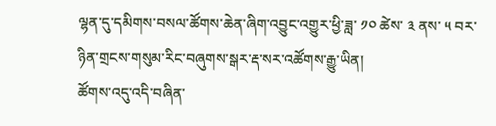ལྷན་དུ་དམིགས་བསལ་ཚོགས་ཆེན་ཞིག་འབྱུང་འགྱུར་ཕྱི་ཟླ་ ༡༠ ཚེས་ ༣ ནས་ ༥ བར་ཉིན་གྲངས་གསུམ་རིང་བཞུགས་སྒར་རྡ་སར་འཚོགས་རྒྱུ་ཡིན།
ཚོགས་འདུ་འདི་བཞིན་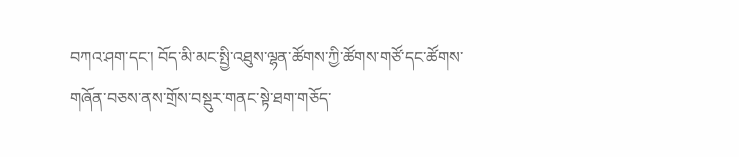བཀའ་ཤག་དང་། བོད་མི་མང་སྤྱི་འཐུས་ལྷན་ཚོགས་ཀྱི་ཚོགས་གཙོ་དང་ཚོགས་གཞོན་བཅས་ནས་གྲོས་བསྡུར་གནང་སྟེ་ཐག་གཅོད་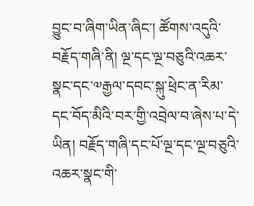བྱུང་བ་ཞིག་ཡིན་ཞིང་། ཚོགས་འདུའི་བརྗོད་གཞི་ནི། ལྔ་དང་ལྔ་བཅུའི་འཆར་སྣང་དང་༧རྒྱལ་དབང་སྐུ་ཕྲེང་ན་རིམ་དང་བོད་མིའི་བར་གྱི་འབྲེལ་བ་ཞེས་པ་དེ་ཡིན། བརྗོད་གཞི་དང་པོ་ལྔ་དང་ལྔ་བཅུའི་འཆར་སྣང་གི་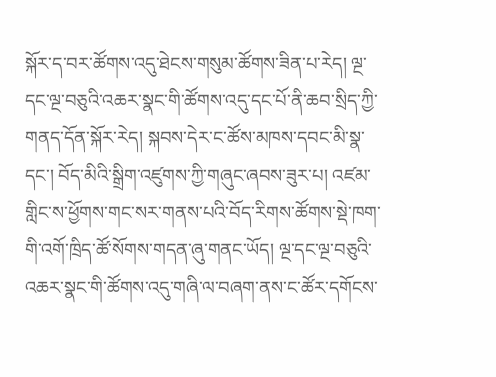སྐོར་ད་བར་ཚོགས་འདུ་ཐེངས་གསུམ་ཚོགས་ཟིན་པ་རེད། ལྔ་དང་ལྔ་བཅུའི་འཆར་སྣང་གི་ཚོགས་འདུ་དང་པོ་ནི་ཆབ་སྲིད་ཀྱི་གནད་དོན་སྐོར་རེད། སྐབས་དེར་ང་ཚོས་མཁས་དབང་མི་སྣ་དང་། བོད་མིའི་སྒྲིག་འཛུགས་ཀྱི་གཞུང་ཞབས་ཟུར་པ། འཛམ་གླིང་ས་ཕྱོགས་གང་སར་གནས་པའི་བོད་རིགས་ཚོགས་སྡེ་ཁག་གི་འགོ་ཁྲིད་ཚོ་སོགས་གདན་ཞུ་གནང་ཡོད། ལྔ་དང་ལྔ་བཅུའི་འཆར་སྣང་གི་ཚོགས་འདུ་གཞི་ལ་བཞག་ནས་ང་ཚོར་དགོངས་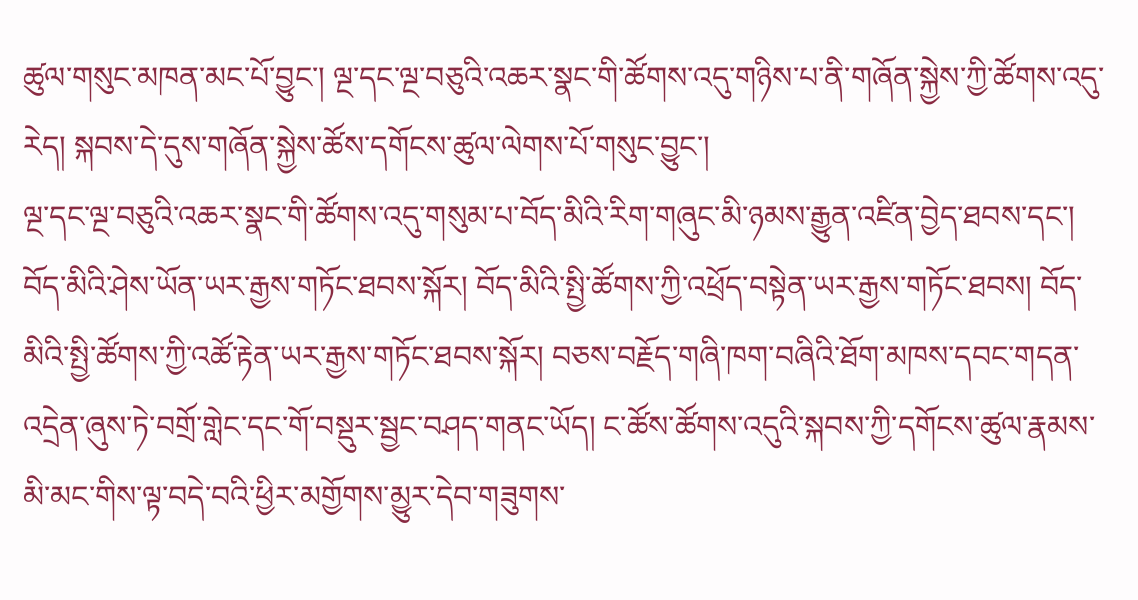ཚུལ་གསུང་མཁན་མང་པོ་བྱུང་། ལྔ་དང་ལྔ་བཅུའི་འཆར་སྣང་གི་ཚོགས་འདུ་གཉིས་པ་ནི་གཞོན་སྐྱེས་ཀྱི་ཚོགས་འདུ་རེད། སྐབས་དེ་དུས་གཞོན་སྐྱེས་ཚོས་དགོངས་ཚུལ་ལེགས་པོ་གསུང་བྱུང་།
ལྔ་དང་ལྔ་བཅུའི་འཆར་སྣང་གི་ཚོགས་འདུ་གསུམ་པ་བོད་མིའི་རིག་གཞུང་མི་ཉམས་རྒྱུན་འཛིན་བྱེད་ཐབས་དང་། བོད་མིའི་ཤེས་ཡོན་ཡར་རྒྱས་གཏོང་ཐབས་སྐོར། བོད་མིའི་སྤྱི་ཚོགས་ཀྱི་འཕྲོད་བསྟེན་ཡར་རྒྱས་གཏོང་ཐབས། བོད་མིའི་སྤྱི་ཚོགས་ཀྱི་འཚོ་རྟེན་ཡར་རྒྱས་གཏོང་ཐབས་སྐོར། བཅས་བརྗོད་གཞི་ཁག་བཞིའི་ཐོག་མཁས་དབང་གདན་འདྲེན་ཞུས་ཏེ་བགྲོ་གླེང་དང་གོ་བསྡུར་སྦྱང་བཤད་གནང་ཡོད། ང་ཚོས་ཚོགས་འདུའི་སྐབས་ཀྱི་དགོངས་ཚུལ་རྣམས་མི་མང་གིས་ལྟ་བདེ་བའི་ཕྱིར་མགྱོགས་མྱུར་དེབ་གཟུགས་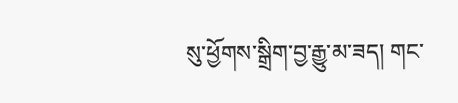སུ་ཕྱོགས་སྒྲིག་བྱ་རྒྱུ་མ་ཟད། གང་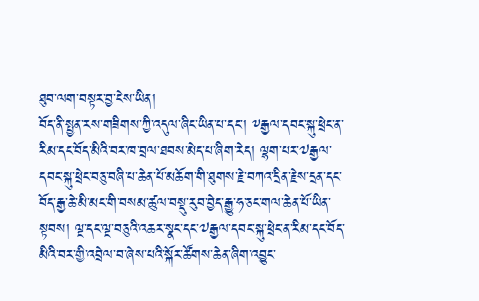ཐུབ་ལག་བསྟར་བྱ་ངེས་ཡིན།
བོད་ནི་སྤྱན་རས་གཟིགས་ཀྱི་འདུལ་ཞིང་ཡིན་པ་དང་། ༸རྒྱལ་དབང་སྐུ་ཕྲེང་ན་རིམ་དང་བོད་མིའི་བར་ཁ་བྲལ་ཐབས་མེད་པ་ཞིག་རེད། ལྷག་པར་༧རྒྱལ་དབང་སྐུ་ཕྲེང་བཅུ་བཞི་པ་ཆེན་པོ་མཆོག་གི་ཐུགས་རྗེ་བཀའ་དྲིན་རྗེས་དྲན་དང་བོད་རྒྱ་ཆེ་མི་མང་གི་བསམ་ཚུལ་བསྡུ་རུབ་བྱེད་རྒྱུ་ཧ་ཅང་གལ་ཆེན་པོ་ཡིན་སྟབས། ལྔ་དང་ལྔ་བཅུའི་འཆར་སྣང་དང་༧རྒྱལ་དབང་སྐུ་ཕྲེང་ན་རིམ་དང་བོད་མིའི་བར་གྱི་འབྲེལ་བ་ཞེས་པའི་སྐོར་ཚོགས་ཆེན་ཞིག་འབྱུང་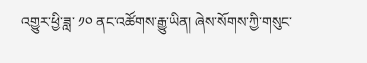འགྱུར་ཕྱི་ཟླ་ ༡༠ ནང་འཚོགས་རྒྱུ་ཡིན། ཞེས་སོགས་ཀྱི་གསུང་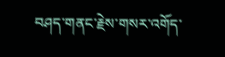བཤད་གནང་རྗེས་གསར་འགོད་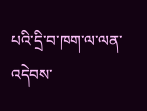པའི་དྲི་བ་ཁག་ལ་ལན་འདེབས་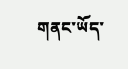གནང་ཡོད་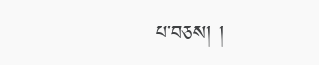པ་བཅས། །